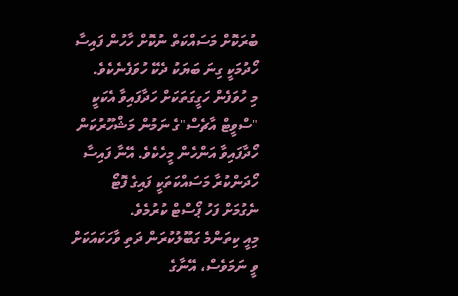ބުރަކޮށް މަސައްކަތް ނުކޮށް ހާހުން ފައިސާ ހޯދުމަކީ ގިނަ ބަޔަކު ދެކޭ ހުވަފެނެކެވެ.
މި ހުވަފެން ހަގީގަތަކަށް ހަދާފައިވާ އެކަކީ "ސްވީޓް އާޗެސް"ގެ ނަމުން މަޝްހޫރުކަން ހޯދާފައިވާ އަންހެން މީހެކެވެ. އޭނާ ފައިސާ ހޯދަންކުރާ މަސައްކަތަކީ ފައިގެ ފޮޓޯ ނެގުމަށް ފަހު ޕޯސްޓް ކުރުމެވެ.
މިއީ ކިތަންމެ ގަބޫލުކުރަން ދަތި ވާހަކައަކަށް ވީ ނަމަވެސް، އޭނާގެ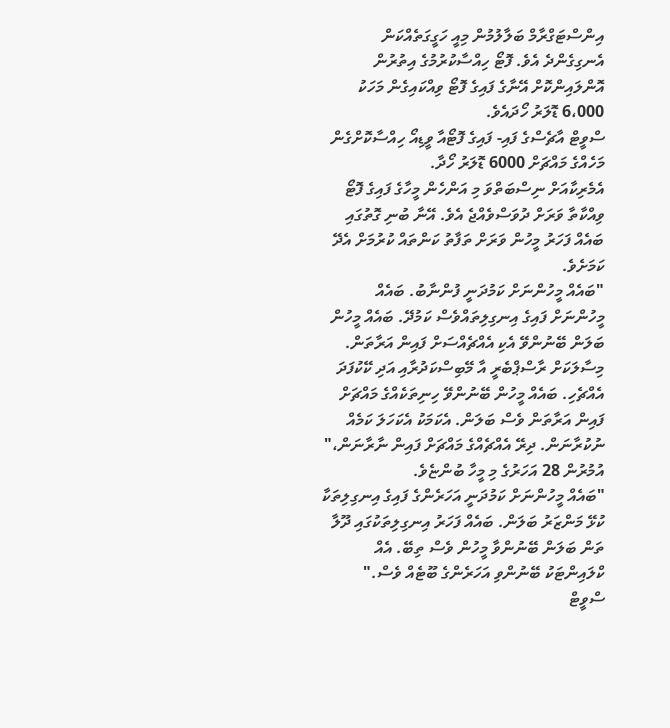އިންސްޓަގްރާމް ބަލާލުމުން މިއީ ހަގީގަތެއްކަން އެނގިގެންދެ އެވެ. ފޮޓޯ ހިއްސާކުރުމުގެ އިތުރުން އޮންލައިންކޮށް އޭނާގެ ފައިގެ ފޮޓޯ ވިއްކައިގެން މަހަކު 6،000 ޑޮލަރު ހޯދައެވެ.
ސްވީޓް އާޗެސްގެ ފައި- ފައިގެ ފޮޓޯއާ ވީޑިއޯ ހިއްސާކޮށްގެން މަހެއްގެ މައްޗަށް 6000 ޑޮލަރު ހޯދާ.
އެމެރިކާއަށް ނިސްބަތްވަ މި އަންހެން މީހާގެ ފައިގެ ފޮޓޯ ވިއްކާތާ ވަރަށް ދުވަސްވެއްޖެ އެވެ. އޭނާ ބުނި ގޮތުގައި ބައެއް ފަހަރު މީހުން ވަރަށް ތަފާތު ކަންތައް ކުރުމަށް އެދޭ ކަމަށެވެ.
"ބައެއް މީހުންނަށް ކަމުދަނީ ފުންނާބު. ބައެއް މީހުންނަށް ފައިގެ އިނގިލިތައްވެސް ކަމުދޭ. ބައެއް މީހުން ބަލަން ބޭނުންވޭ އެކި އެއްޗެއްސަށް ފައިން އަރާތަން. މިސާލަކަށް ރާސްޕްބެރީ އާ މޭބިސްކަދުރާއި އަދި ކޭކުފަދަ އެއްޗެހި. ބައެއް މީހުން ބޭނުންވޭ ހިނިތަކެއްގެ މައްޗަށް ފައިން އަރާތަން ވެސް ބަލަން. އެކަމަކު އެކަހަލަ ކަމެއް ނުކުރާނަން. ދިރޭ އެއްޗެއްގެ މައްޗަށް ފައިން ނާރާނަން،" އުމުރުން 28 އަހަރުގެ މި މީހާ ބުންޏެވެ.
"ބައެއް މީހުންނަށް ކަމުދަނީ އަހަރެންގެ ފައިގެ އިނގިލިތަކާ ކުޅޭ މަންޒަރު ބަލަން. ބައެއް ފަހަރު އިނގިލިތަކުގައި ދޫލާ ތަން ބަލަން ބޭނުންވާ މީހުން ވެސް ތިބޭ. އެއް ކްލައިންޓަކު ބޭނުންވި އަހަރެންގެ ބޫޓެއް ވެސް."
ސްވީޓް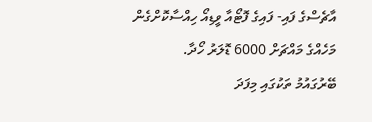އާޗެސްގެ ފައި- ފައިގެ ފޮޓޯއާ ވީޑިއޯ ހިއްސާކޮށްގެން މަހެއްގެ މައްޗަށް 6000 ޑޮލަރު ހޯދާ.
ބޭރުގައުމު ތަކުގައި މިފަދަ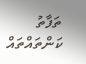ތަފާތު ކަންތައްތައް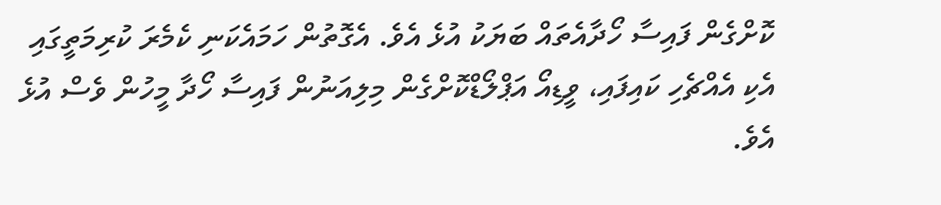ކޮށްގެން ފައިސާ ހޯދާއެތައް ބަޔަކު އުޅެ އެވެ. އެގޮތުން ހަމައެކަނި ކެމެރަ ކުރިމަތީގައި އެކި އެއްޗެހި ކައިފައި، ވީޑިއޯ އަޕްލޯޑްކޮށްގެން މިލިއަނުން ފައިސާ ހޯދާ މީހުން ވެސް އުޅެ އެވެ.